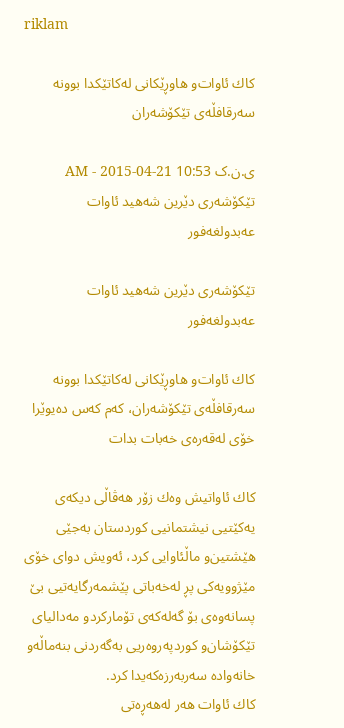riklam

كاك ئاوات‌و هاوڕێكانی له‌كاتێكدا بوونه‌ سه‌رقافڵەی تێكۆشه‌ران

ی.ن.ک‌‌ 10:53 AM - 2015-04-21
تێكۆشه‌ری دێرین‌ شه‌هید ئاوات عه‌بدولغه‌فور

تێكۆشه‌ری دێرین‌ شه‌هید ئاوات عه‌بدولغه‌فور

كاك ئاوات‌و هاوڕێكانی له‌كاتێكدا بوونه‌ سه‌رقافڵەی تێكۆشه‌ران، كه‌م كه‌س ده‌یوێرا خۆی له‌قه‌ره‌ی خه‌بات بدات ‌

كاك ئاواتیش وه‌ك زۆر هه‌ڤاڵی دیكه‌ی یه‌كێتیی نیشتمانیی كوردستان به‌جێی هێشتین‌و ماڵئاوایی كرد، ئه‌ویش دوای خۆی مێژوویه‌كی پڕ له‌خه‌باتی پێشمه‌رگایه‌تیی بێ پسانه‌وه‌ی بۆ گه‌له‌كه‌ی تۆماركردو مه‌دالیای تێكۆشان‌و كوردپه‌روه‌ریی به‌گه‌ردنی بنه‌ماڵه‌و خانه‌واده‌ سه‌ربه‌رزه‌كه‌یدا كرد.
كاك ئاوات هه‌ر له‌هه‌ڕه‌تی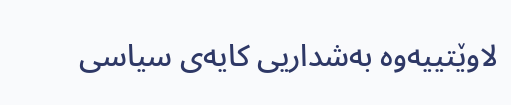لاوێتییه‌وه‌ به‌شداریی كایه‌ی سیاسی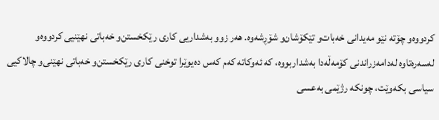كردووه‌و چۆته‌ نێو مه‌یدانی خه‌بات‌و تێكۆشان‌و شۆڕشه‌وه‌. هه‌ر زوو به‌شداریی كاری رێكخستن‌و خه‌باتی نهێنیی كردووه‌و له‌سه‌ره‌تاوه‌ له‌دامه‌زراندنی كۆمه‌ڵه‌دا به‌شداربووه‌، كه‌ ئه‌وكاته‌ كه‌م كه‌س ده‌یوێرا توخنی كاری رێكخستن‌و خه‌باتی نهێنی‌و چالاكیی سیاسی بكه‌وێت، چونكه‌ رژێمی به‌عسی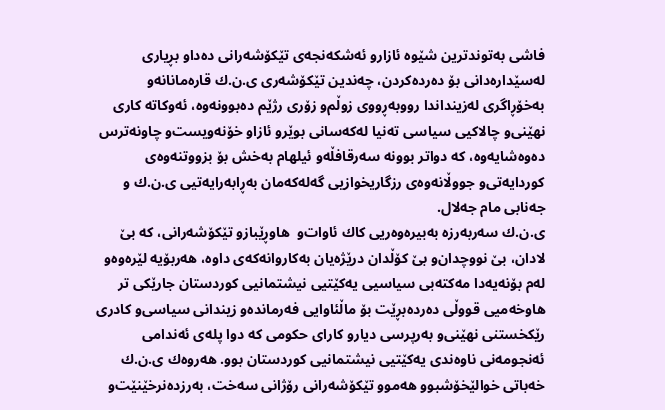فاشی به‌توندترین شێوه‌ ئازارو ئه‌شكه‌نجه‌ی تێكۆشه‌رانی ده‌داو بڕیاری له‌سێداره‌دانی بۆ ده‌رده‌كردن، چه‌ندین تێكۆشه‌ری ی.ن.ك قاره‌مانانه‌و به‌خۆڕاگری له‌زینداندا رووبه‌ڕووی زوڵم‌و زۆری رژێم ده‌بوونه‌وه‌، ئه‌وكاته‌ كاری نهێنی‌و چالاكیی سیاسی ته‌نیا له‌كه‌سانی بوێرو ئازاو خۆنه‌ویست‌و چاونه‌ترس ده‌وه‌شایه‌وه‌، كه‌ دواتر بوونه‌ سه‌رقافڵه‌و ئیلهام به‌خش بۆ بزووتنه‌وه‌ی كوردایه‌تی‌و جووڵانه‌وه‌ی رزگاریخوازیی گه‌له‌كه‌مان به‌ڕابه‌رایه‌تیی ی‌.ن.ك و جه‌نابی مام جه‌لال.
ی‌.ن.ك سه‌ربه‌رزه‌ به‌بیره‌وه‌ریی كاك ئاوات‌و  هاوڕێبازو تێكۆشه‌رانی، كه‌ بێ لادان، بێ نووچدان‌و بێ كۆڵدان درێژه‌یان به‌كاروانه‌كه‌ی داوه‌، هه‌ربۆیه‌ لێره‌وه‌و له‌م بۆنه‌یه‌دا مه‌كته‌بی سیاسیی یه‌كێتیی نیشتمانیی كوردستان جارێكی تر هاوخه‌میی قووڵی ده‌رده‌بڕێت بۆ ماڵئاوایی فه‌رمانده‌و زیندانی سیاسی‌و كادری رێكخستنی نهێنی‌و به‌رپرسی دیارو كارای‌ حكومی كه‌ دوا پله‌ی ئه‌ندامی ئه‌نجومه‌نی ناوه‌ندی یه‌كێتیی نیشتمانیی كوردستان بوو. هه‌روه‌ك ی‌.ن.ك خه‌باتی خوالێخۆشبوو هه‌موو تێكۆشه‌رانی رۆژانی سه‌خت، به‌رزده‌نرخێنێت‌و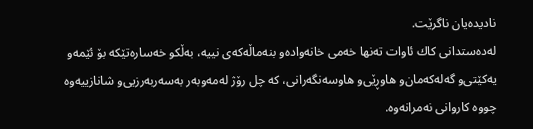نادیده‌یان ناگرێت.
له‌ده‌ستدانی كاك ئاوات ته‌نها خه‌می خانه‌واده‌و بنه‌ماڵه‌كه‌ی نییه‌، به‌ڵكو خه‌ساره‌تێكه‌ بۆ ئێمه‌و یه‌كێتی‌و گه‌له‌كه‌مان‌و هاوڕێی‌و هاوسه‌نگه‌رانی، كه‌ چل رۆژ له‌مه‌وبه‌ر به‌سه‌ربه‌رزیی‌و شانازییه‌وه‌ چووه‌ كاروانی نه‌مرانه‌وه‌.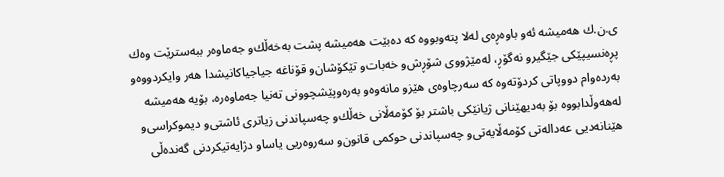ی‌.ن.ك هه‌میشه‌ ئه‌و باوه‌ڕه‌ی له‌لا پته‌وبووه‌ كه‌ ده‌بێت هه‌میشه‌ پشت به‌خه‌ڵك‌و جه‌ماوه‌ر ببه‌سترێت وه‌ك پڕه‌نسیپێكی جێگیرو نه‌گۆڕ، له‌مێژووی شۆڕش‌و خه‌بات‌و تێكۆشان‌و قۆناغه‌ جیاجیاكانیشدا هه‌ر وایكردووه‌و به‌رده‌وام دووپاتی كردۆته‌وه‌ كه‌ سه‌رچاوه‌ی هێزو مانه‌وه‌و به‌ره‌وپێشچوونی ته‌نیا جه‌ماوه‌ره‌، بۆیه‌ هه‌میشه‌ له‌هه‌وڵدابووه‌ بۆ به‌دیهێنانی ژیانێكی باشتر بۆ كۆمه‌ڵانی خه‌ڵك‌و چه‌سپاندنی زیاتری ئاشتی‌و دیموكراسی‌و هێنانه‌دیی عه‌داله‌تی كۆمه‌ڵایه‌تی‌و چه‌سپاندنی حوكمی قانون‌و سه‌روه‌ریی یاساو دژایه‌تیكردنی گه‌نده‌ڵی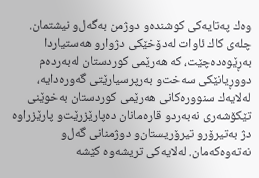وه‌ك په‌تایه‌كی كوشنده‌و دوژمن به‌گه‌ل‌و نیشتمان.
چله‌ی كاك ئاوات له‌دۆخێكی دژوارو هه‌ستیاردا به‌ڕێوه‌ده‌چێت، كه‌ هه‌رێمی كوردستان له‌به‌رده‌م دووڕیانێكی سه‌خت‌و به‌رپرسیارێتی گه‌وره‌دایه‌، له‌لایه‌ك سنووره‌كانی هه‌رێمی كوردستان به‌خوێنی تێكۆشه‌ری نه‌به‌ردو قاره‌مانان ده‌پارێزرێت‌و پارێزراوه‌ دژ به‌تیرۆرو تیرۆریستان‌و دوژمنانی گه‌ل‌و نه‌ته‌وه‌كه‌مان. له‌لایه‌كی تریشه‌وه‌ كێشه‌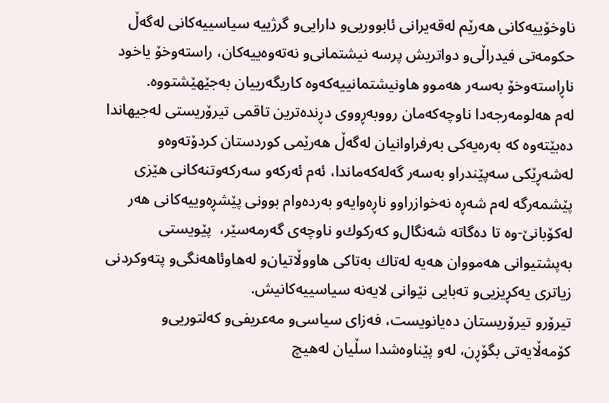ناوخۆییه‌كانی هه‌رێم له‌قه‌یرانی ئابووریی‌و دارایی‌و گرژییه‌ سیاسییه‌كانی له‌گه‌ڵ حكومه‌تی فیدراڵی‌و دواتریش پرسه‌ نیشتمانی‌و نه‌ته‌وه‌ییه‌كان، راسته‌وخۆ یاخود ناڕاسته‌وخۆ به‌سه‌ر هه‌موو هاونیشتمانییه‌كه‌وه‌ كاریگه‌رییان به‌جێهێشتووه‌.
له‌م هه‌لومه‌رجه‌دا ناوچه‌كه‌مان رووبه‌ڕووی دڕنده‌ترین تاقمی تیرۆریستی له‌جیهاندا ده‌بێته‌وه‌ كه‌ به‌ره‌یه‌كی به‌رفراوانیان له‌گه‌ڵ هه‌رێمی كوردستان كردۆته‌وه‌‌و له‌شه‌ڕێكی سه‌پێندراو به‌سه‌ر گه‌له‌كه‌ماندا، ئه‌م ئه‌ركه‌و سه‌ركه‌وتنه‌كانی هێزی پێشمه‌رگه‌ له‌م شه‌ڕه‌ نه‌خوازراوو ناڕه‌وایه‌و به‌رده‌وام بوونی پێشڕه‌وییه‌كانی هه‌ر له‌كۆبانێ-وه‌ تا ده‌گاته‌ شه‌نگال‌و كه‌ركوك‌و ناوچه‌ی گه‌رمه‌سێر،  پێویستی به‌پشتیوانی هه‌مووان هه‌یه‌ له‌تاك به‌تاكی هاووڵاتیان‌و له‌هاوئاهه‌نگی‌و پته‌وكردنی زیاتری یه‌كڕیزیی‌و ته‌بایی نێوانی لایه‌نه‌ سیاسییه‌كانیش.
تیرۆرو تیرۆریستان ده‌یانویست، فه‌زای سیاسی‌و مه‌عریفی‌و كه‌لتوریی‌و كۆمه‌ڵایه‌تی بگۆڕن، له‌و پێناوه‌شدا سڵیان له‌هیچ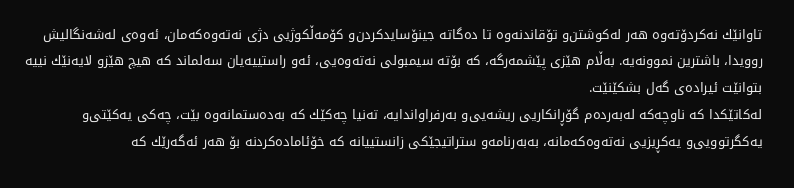تاوانێك نه‌كردۆته‌وه‌ هه‌ر له‌كوشتن‌و تۆقاندنه‌وه‌ تا ده‌گاته‌ جینۆسایدكردن‌و كۆمه‌ڵكوژیی دژی نه‌ته‌وه‌كه‌مان، ئه‌وه‌ی له‌شه‌نگالیش روویدا، باشترین نموونه‌یه‌. به‌ڵام هێزی پێشمه‌رگه‌، كه‌ بۆته‌ سیمبولی نه‌ته‌وه‌یی، ئه‌و راستییه‌یان سه‌لماند كه‌ هیچ هێزو لایه‌نێك نییه‌ بتوانێت ئیراده‌ی گه‌ل بشكێنێت.
له‌كاتێكدا كه‌ ناوچه‌كه‌ له‌به‌رده‌م گۆڕانكاریی ریشه‌یی‌و به‌رفراواندایه‌، ته‌نیا چه‌كێك كه‌ به‌ده‌ستمانه‌وه‌ بێت، چه‌كی یه‌كێتی‌و یه‌كگرتوویی‌و یه‌كڕیزیی نه‌ته‌وه‌كه‌مانه‌، به‌به‌رنامه‌و ستراتیجێكی زانستییانه‌ كه‌ خۆئاماده‌كردنه‌ بۆ هه‌ر ئه‌گه‌رێك كه‌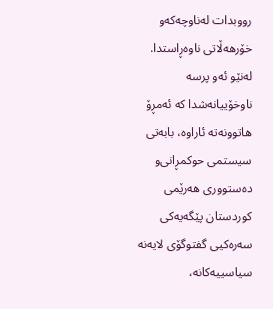رووبدات له‌ناوچه‌كه‌و خۆرهه‌ڵاتی ناوه‌ڕاستدا.
له‌نێو ئه‌و پرسه‌ ناوخۆییانه‌شدا كه‌ ئه‌مڕۆ هاتوونه‌ته‌ ئاراوه‌، بابه‌تی سیستمی حوكمڕانی‌و ده‌ستووری هه‌رێمی كوردستان پێگه‌یه‌كی سه‌ره‌كیی گفتوگۆی لایه‌نه‌ سیاسییه‌كانه‌،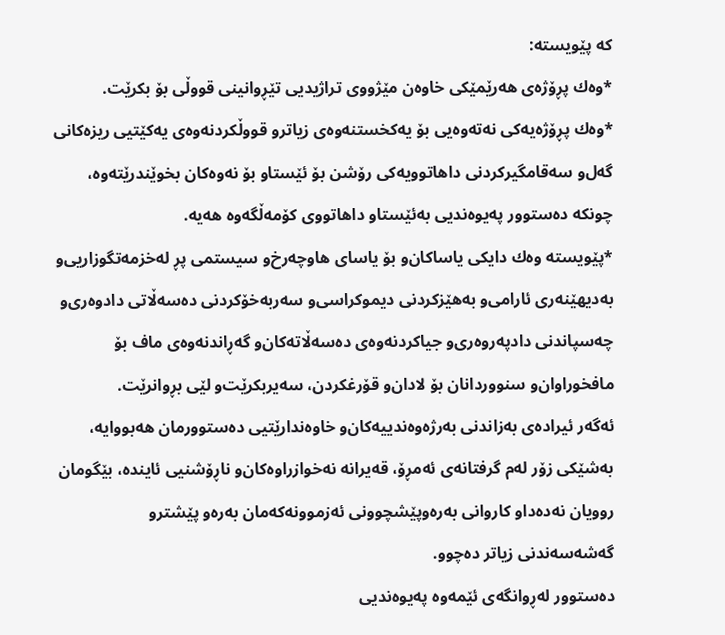كه‌ پێویسته‌:
*وه‌ك پڕۆژه‌ی هه‌رێمێكی خاوه‌ن مێژووی تراژیدیی تێڕوانینی قووڵی بۆ بكرێت.
*وه‌ك پڕۆژه‌یه‌كی نه‌ته‌وه‌یی بۆ یه‌كخستنه‌وه‌ی زیاترو قووڵكردنه‌وه‌ی یه‌كێتیی ریزه‌كانی گه‌ل‌و سه‌قامگیركردنی داهاتوویه‌كی رۆشن بۆ ئێستاو بۆ نه‌وه‌كان بخوێندرێته‌وه‌، چونكه‌ ده‌ستوور په‌یوه‌ندیی به‌ئێستاو داهاتووی كۆمه‌ڵگه‌وه‌ هه‌یه‌.
*پێویسته‌ وه‌ك دایكی یاساكان‌و بۆ یاسای هاوچه‌رخ‌و سیستمی پڕ له‌خزمه‌تگوزاریی‌و به‌دیهێنه‌ری ئارامی‌و به‌هێزكردنی دیموكراسی‌و سه‌ربه‌خۆكردنی ده‌سه‌ڵاتی دادوه‌ری‌و چه‌سپاندنی دادپه‌روه‌ری‌و جیاكردنه‌وه‌ی ده‌سه‌ڵاته‌كان‌و گه‌ڕاندنه‌وه‌ی ماف بۆ مافخوراوان‌و سنووردانان بۆ لادان‌و قۆرغكردن، سه‌یربكرێت‌و لێی بڕوانرێت.
ئه‌گه‌ر ئیراده‌ی به‌زاندنی به‌رژه‌وه‌ندییه‌كان‌و خاوه‌ندارێتیی ده‌ستوورمان هه‌بووایه‌، به‌شێكی زۆر له‌م گرفتانه‌ی ئه‌مڕۆ، قه‌یرانه‌ نه‌خوازراوه‌كان‌و ناڕۆشنیی ئاینده‌، بێگومان روویان نه‌ده‌داو كاروانی به‌ره‌وپێشچوونی ئه‌زموونه‌كه‌مان به‌ره‌و پێشترو گه‌شەسه‌ندنی زیاتر ده‌چوو.
ده‌ستوور له‌ڕوانگه‌ی ئێمه‌وه‌ په‌یوه‌ندیی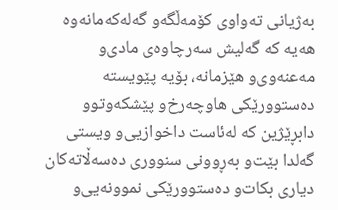به‌ژیانی ته‌واوی كۆمه‌ڵگه‌و گه‌له‌كه‌مانه‌وه‌ هه‌یه‌ كه‌ گه‌لیش سه‌رچاوه‌ی مادی‌و مه‌عنه‌وی‌و هێزمانه‌، بۆیه‌ پێویسته‌ ده‌ستوورێكی هاوچه‌رخ‌و پێشكه‌وتوو دابڕێژین كه‌ له‌ئاست داخوازیی‌و ویستی گه‌لدا بێت‌و به‌ڕوونی سنووری ده‌سه‌ڵاته‌كان دیاری بكات‌و ده‌ستوورێكی نموونه‌یی‌و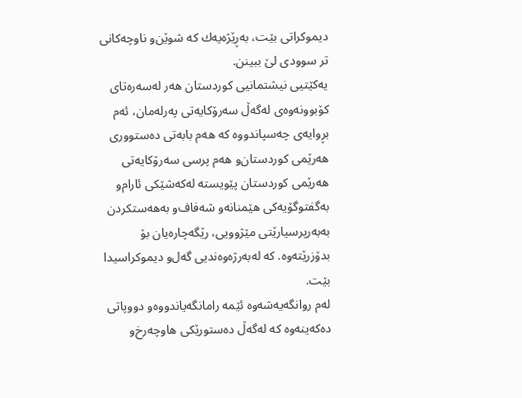دیموكراتی‌ بێت، به‌ڕێژه‌یه‌ك كه‌ شوێن‌و ناوچه‌كانی‌ تر سوودی‌ لێ ببینن.
یه‌كێتیی نیشتمانیی كوردستان هه‌ر له‌سه‌ره‌تای كۆبوونه‌وه‌ی له‌گه‌ڵ سه‌رۆكایه‌تی په‌رله‌مان، ئه‌م بڕوایه‌ی چه‌سپاندووه‌ كه‌ هه‌م بابه‌تی ده‌ستووری هه‌رێمی كوردستان‌و هه‌م پرسی سه‌رۆكایه‌تی هه‌رێمی كوردستان پێویسته‌ له‌كه‌شێكی ئارام‌و به‌گفتوگۆیه‌كی هێمنانه‌و شه‌فاف‌و به‌هه‌ستكردن به‌به‌رپرسیارێتی مێژوویی، رێگه‌چاره‌یان بۆ بدۆزرێته‌وه‌. كه‌ له‌به‌رژه‌وه‌ندیی گه‌ل‌و دیموكراسیدا بێت.
له‌م روانگه‌یه‌شه‌وه‌ ئێمه‌ رامانگه‌یاندووه‌و دووپاتی ده‌كه‌ینه‌وه‌ كه‌ له‌گه‌ڵ ده‌ستورێكی‌ هاوچه‌رخ‌و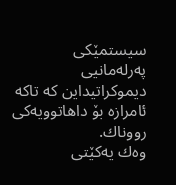سیستمێكی په‌رله‌مانیی‌ دیموكراتیداین كه‌ تاكه‌ ئامرازه‌ بۆ داهاتوویه‌كی‌ رووناك.
وه‌ك یه‌كێتی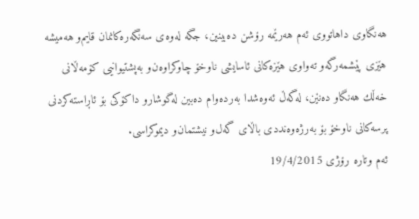هه‌نگاوی‌ داهاتووی‌ ئه‌م هه‌رێمه‌ رۆشن ده‌بینین، جگه‌ له‌وه‌ی‌ سه‌نگه‌ره‌كانمان قایم‌و هه‌میشه‌ هێزی‌ پێشمه‌رگه‌و ته‌واوی هێزه‌كانی ئاسایشی ناوخۆ چاوكراوه‌ن‌و به‌پشتیوانیی كۆمه‌ڵانی خه‌ڵك هه‌نگاو ده‌نێن، له‌گه‌ڵ ئه‌وه‌شدا به‌رده‌وام ده‌بین له‌گوشارو داكۆكی بۆ ئاڕاسته‌كردنی‌ پرسه‌كانی ناوخۆ بۆ به‌رژه‌وه‌نددی‌ باڵای‌ گه‌ل‌و نیشتمان‌و دیموكراسی.
ئەم وتارە رۆژی 19/4/2015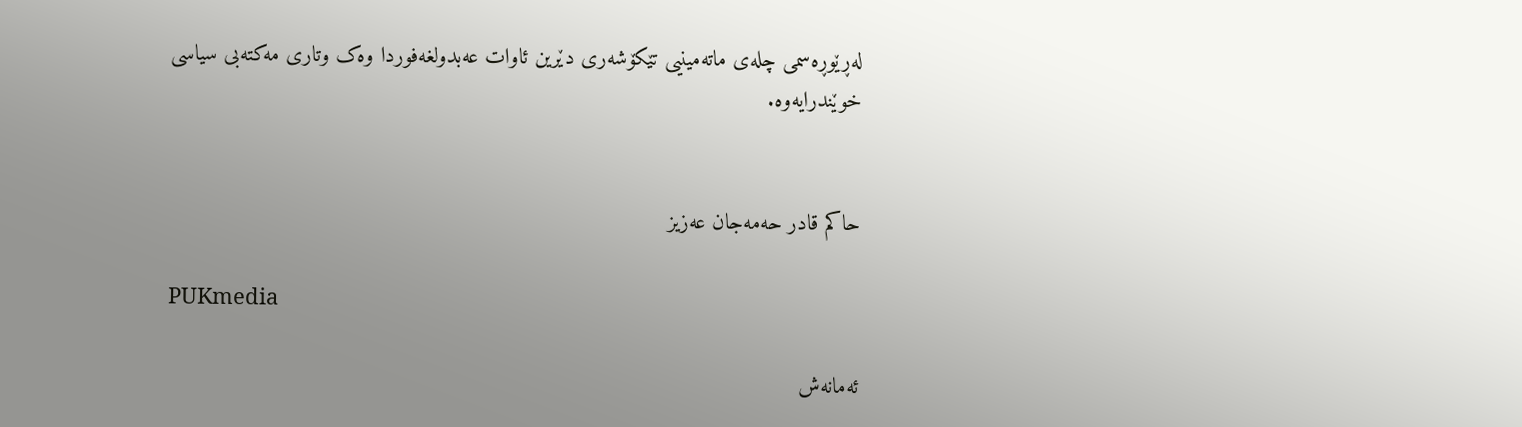له‌ڕێوڕه‌سمی چله‌ی ماته‌مینیی تێكۆشه‌ری دێرین‌ ئاوات عه‌بدولغه‌فوردا وەک وتاری مه‌كته‌بی سیاسی خوێندرایه‌وه‌.


حاكم قادر حه‌مه‌جان عه‌زیز‌

PUKmedia

ئەمانەش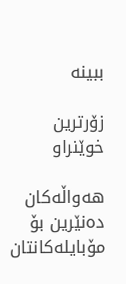ببینە

زۆرترین خوێنراو

هەواڵەکان دەنێرین بۆ مۆبایلەکانتان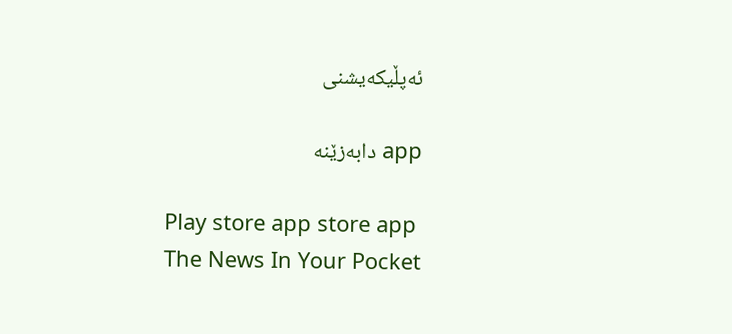ئەپڵیکەیشنی

app دابەزێنە

Play store app store app
The News In Your Pocket